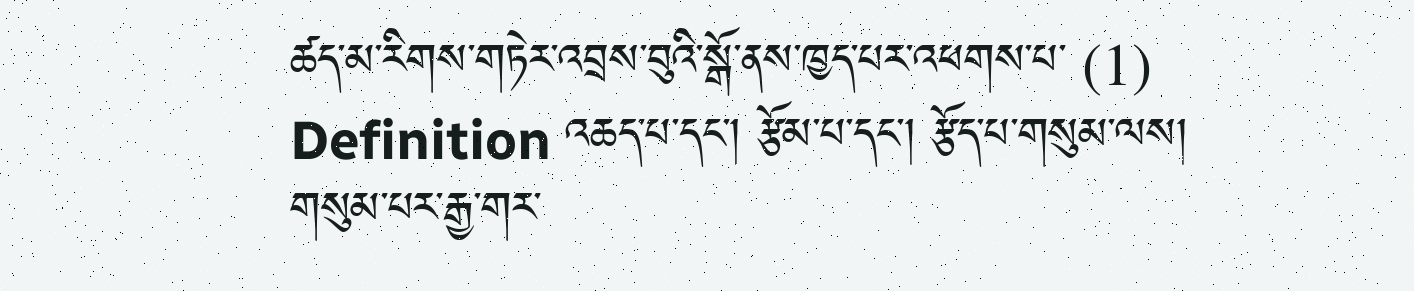ཚད་མ་རིགས་གཏེར་འབྲས་བུའི་སྒོ་ནས་ཁྱད་པར་འཕགས་པ་ (1)
Definition འཆད་པ་དང་། རྩོམ་པ་དང་། རྩོད་པ་གསུམ་ལས། གསུམ་པར་རྒྱ་གར་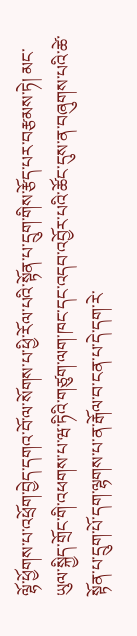ལྷོ་ཕྱོགས་པ་འཕྲོག་བྱེད་དགའ་བོ་ལ་སོགས་པ་ཕྱི་རོལ་པའི་སྟོན་པ་དྲུག་གིས་རྩོད་པར་བརྩམས་ཏེ། མང་ཡུལ་སྐྱིད་གྲོང་གི་འཕགས་པ་ཝ་ཏིའི་གཙུག་ལག་ཁང་དང་འདབ་འབྱོར་པའི་ཚོང་དུས་ན་བཞུགས་པའི་ཚེ་སྟོན་པ་དྲུག་པོ་དག་ལྷགས་པ་ན་རྒོལ་བ་ངན་པ་དེ་དག་རེ་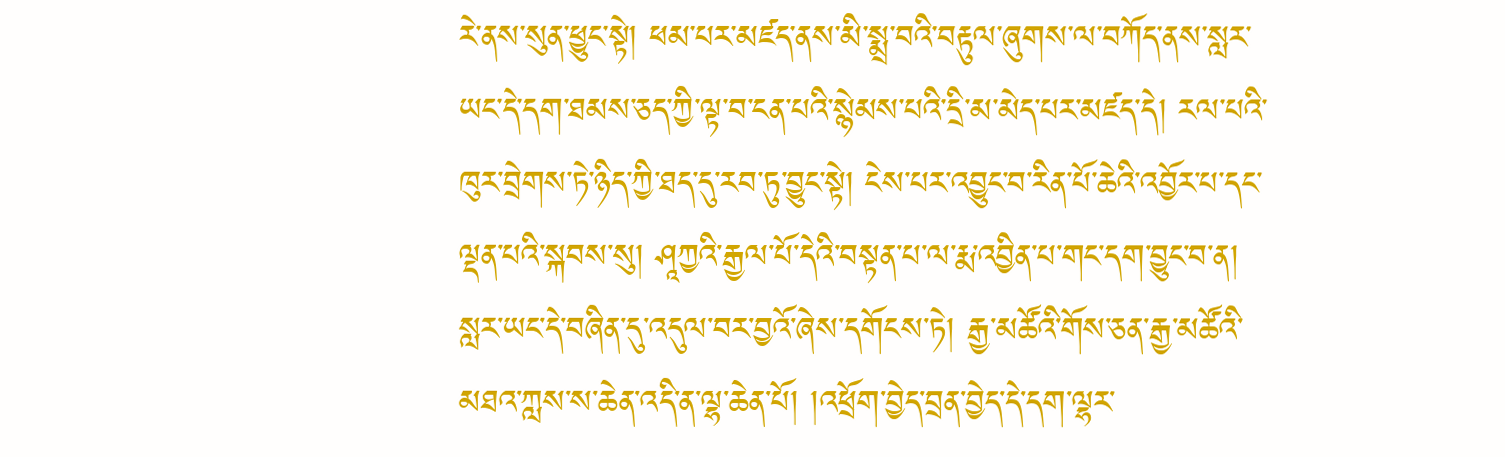རེ་ནས་སུན་ཕྱུང་སྟེ། ཕམ་པར་མཛད་ནས་མི་སྨྲ་བའི་བརྟུལ་ཞུགས་ལ་བཀོད་ནས་སླར་ཡང་དེ་དག་ཐམས་ཅད་ཀྱི་ལྟ་བ་ངན་པའི་སྙེམས་པའི་དྲི་མ་མེད་པར་མཛད་དེ། རལ་པའི་ཁུར་བྲེགས་ཏེ་ཉིད་ཀྱི་ཐད་དུ་རབ་ཏུ་བྱུང་སྟེ། ངེས་པར་འབྱུང་བ་རིན་པོ་ཆེའི་འབྱོར་པ་དང་ལྡན་པའི་སྐབས་སུ། ཤཱཀྱའི་རྒྱལ་པོ་དེའི་བསྟན་པ་ལ་རྨ་འབྱིན་པ་གང་དག་བྱུང་བ་ན། སླར་ཡང་དེ་བཞིན་དུ་འདུལ་བར་བྱའོ་ཞེས་དགོངས་ཏེ། རྒྱ་མཚོའི་གོས་ཅན་རྒྱ་མཚོའི་མཐའ་ཀླས་ས་ཆེན་འདི་ན་ལྷ་ཆེན་པོ། །འཕྲོག་བྱེད་བྲན་བྱེད་དེ་དག་ལྷར་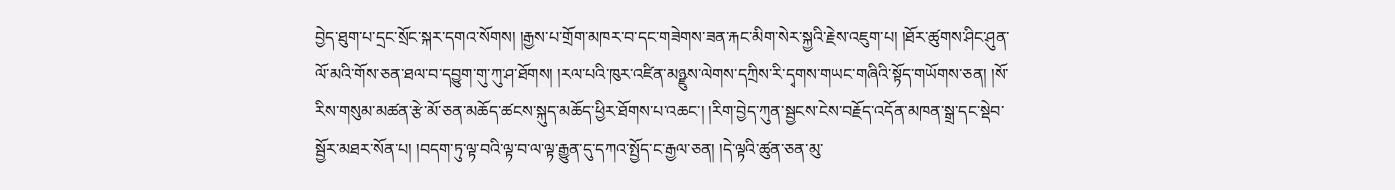བྱེད་ཐུག་པ་དྲང་སྲོང་སྐར་དགའ་སོགས། །རྒྱས་པ་གྲོག་མཁར་བ་དང་གཟེགས་ཟན་རྐང་མིག་སེར་སྐྱའི་རྗེས་འཇུག་པ། །ཐོར་ཚུགས་ཤིང་ཤུན་ལོ་མའི་གོས་ཅན་ཐལ་བ་དབྱུག་གུ་ཀུ་ཤ་ཐོགས། །རལ་པའི་ཁུར་འཛིན་མཉྫུས་ལེགས་དཀྲིས་རི་དྭགས་གཡང་གཞིའི་སྟོད་གཡོགས་ཅན། །སོ་རིས་གསུམ་མཚན་རྩེ་མོ་ཅན་མཆོད་ཚངས་སྐུད་མཆོད་ཕྱིར་ཐོགས་པ་འཆང་། །རིག་བྱེད་ཀུན་སྦྱངས་ངེས་བརྗོད་འདོན་མཁན་སྒྲ་དང་སྡེབ་སྦྱོར་མཐར་སོན་པ། །བདག་ཏུ་ལྟ་བའི་ལྟ་བ་ལ་ལྟ་རྒྱུན་དུ་དཀའ་སྤྱོད་ང་རྒྱལ་ཅན། །དེ་ལྟའི་ཚུན་ཅན་མུ་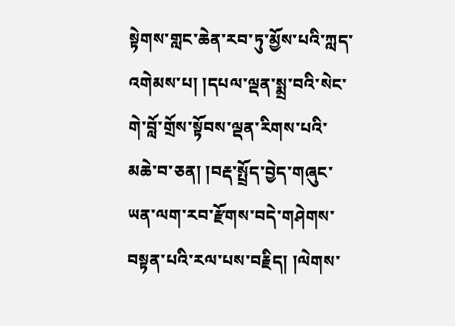སྟེགས་གླང་ཆེན་རབ་ཏུ་མྱོས་པའི་ཀླད་འགེམས་པ། །དཔལ་ལྡན་སྨྲ་བའི་སེང་གེ་བློ་གྲོས་སྟོབས་ལྡན་རིགས་པའི་མཆེ་བ་ཅན། །བརྡ་སྤྲོད་བྱེད་གཞུང་ཡན་ལག་རབ་རྫོགས་བདེ་གཤེགས་བསྟན་པའི་རལ་པས་བརྗིད། །ལེགས་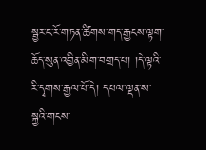སྦྱར་ང་རོ་གཏན་ཚིགས་གད་རྒྱངས་ལྟག་ཆོད་སུན་འབྱིན་མིག་བགྲད་པ། །དེ་ལྟའི་རི་དྭགས་རྒྱལ་པོ་དེ། དཔལ་ལྡན་ས་སྐྱའི་གངས་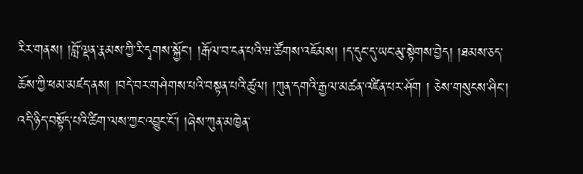རིར་གནས། །བློ་ལྡན་རྣམས་ཀྱི་རི་དྭགས་སྐྱོང། །རྒོལ་བ་ངན་པའི་ཝ་ཚོགས་འཇོམས། །ད་དུང་དུ་ཡང་མུ་སྟེགས་བྱེད། །ཐམས་ཅད་ཆོས་ཀྱི་ཕམ་མཛད་ནས། །བདེ་བར་གཤེགས་པའི་བསྟན་པའི་ཚུལ། །ཀུན་དགའི་རྒྱལ་མཚན་འཛིན་པར་ཤོག ། ཅེས་གསུངས་ཤིང་། འདི་ཉིད་བསྟོད་པའི་ཚིག་ལས་ཀྱང་འབྱུང་ངོ་། །ཞེས་ཀུན་མཁྱེན་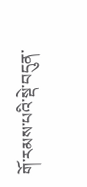གོ་རམས་པའི་སྡེ་བདུན་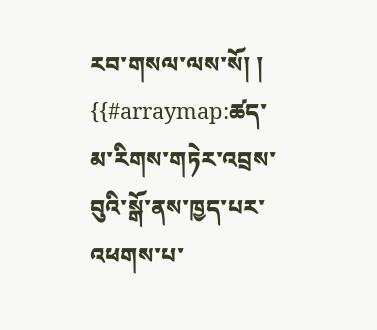རབ་གསལ་ལས་སོ། །
{{#arraymap:ཚད་མ་རིགས་གཏེར་འབྲས་བུའི་སྒོ་ནས་ཁྱད་པར་འཕགས་པ་